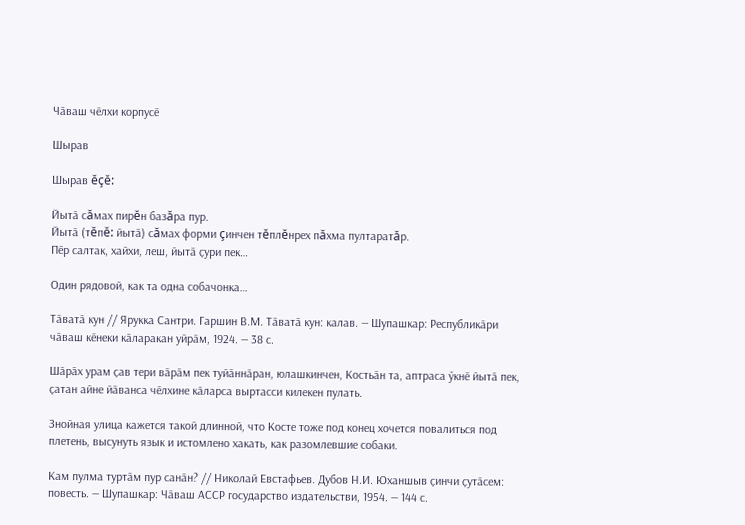Чӑваш чӗлхи корпусӗ

Шырав

Шырав ĕçĕ:

Йытӑ сăмах пирĕн базăра пур.
Йытӑ (тĕпĕ: йытӑ) сăмах форми çинчен тĕплĕнрех пăхма пултаратăр.
Пӗр салтак, хайхи, леш, йытӑ ҫури пек…

Один рядовой, как та одна собачонка…

Тӑватӑ кун // Ярукка Сантри. Гаршин В.М. Тӑватӑ кун: калав. — Шупашкар: Республикӑри чӑваш кӗнеки кӑларакан уйрӑм, 1924. — 38 с.

Шӑрӑх урам ҫав тери вӑрӑм пек туйӑннӑран, юлашкинчен, Костьӑн та, аптраса ӳкнӗ йытӑ пек, ҫатан айне йӑванса чӗлхине кӑларса выртасси килекен пулать.

Знойная улица кажется такой длинной, что Косте тоже под конец хочется повалиться под плетень, высунуть язык и истомлено хакать, как разомлевшие собаки.

Кам пулма туртӑм пур санӑн? // Николай Евстафьев. Дубов Н.И. Юханшыв ҫинчи ҫутӑсем: повесть. — Шупашкар: Чӑваш АССР государство издательстви, 1954. — 144 с.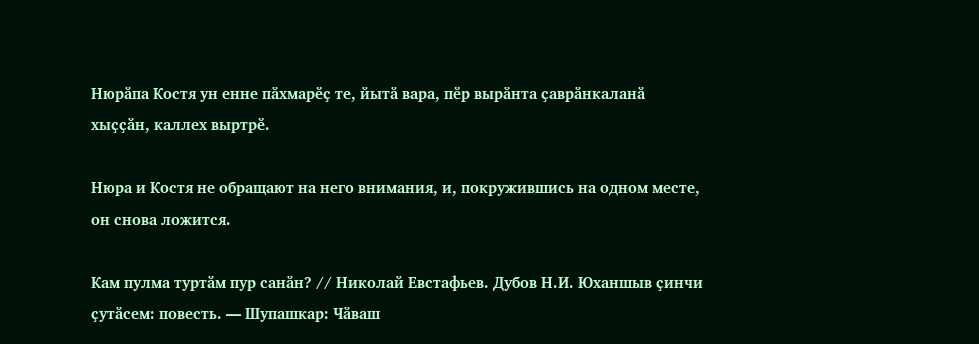Нюрӑпа Костя ун енне пӑхмарӗҫ те, йытӑ вара, пӗр вырӑнта ҫаврӑнкаланӑ хыҫҫӑн, каллех выртрӗ.

Нюра и Костя не обращают на него внимания, и, покружившись на одном месте, он снова ложится.

Кам пулма туртӑм пур санӑн? // Николай Евстафьев. Дубов Н.И. Юханшыв ҫинчи ҫутӑсем: повесть. — Шупашкар: Чӑваш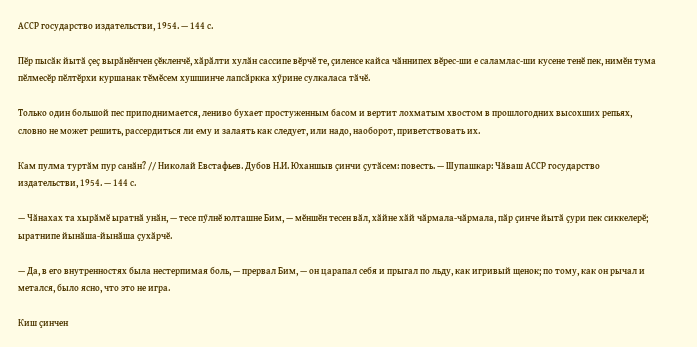АССР государство издательстви, 1954. — 144 с.

Пӗр пысӑк йытӑ ҫеҫ вырӑнӗнчен ҫӗкленчӗ, хӑрӑлти хулӑн сассипе вӗрчӗ те, ҫиленсе кайса чӑннипех вӗрес-ши е саламлас-ши кусене тенӗ пек, нимӗн тума пӗлмесӗр пӗлтӗрхи куршанак тӗмӗсем хушшинче лапсӑркка хӳрине сулкаласа тӑчӗ.

Только один большой пес приподнимается, лениво бухает простуженным басом и вертит лохматым хвостом в прошлогодних высохших репьях, словно не может решить, рассердиться ли ему и залаять как следует, или надо, наоборот, приветствовать их.

Кам пулма туртӑм пур санӑн? // Николай Евстафьев. Дубов Н.И. Юханшыв ҫинчи ҫутӑсем: повесть. — Шупашкар: Чӑваш АССР государство издательстви, 1954. — 144 с.

— Чӑнахах та хырӑмӗ ыратнӑ унӑн, — тесе пӳлнӗ юлташне Бим, — мӗншӗн тесен вӑл, хӑйне хӑй чӑрмала-чӑрмала, пӑр ҫинче йытӑ ҫури пек сиккелерӗ; ыратнипе йынӑша-йынӑша ҫухӑрчӗ.

— Да, в его внутренностях была нестерпимая боль, — прервал Бим, — он царапал себя и прыгал по льду, как игривый щенок; по тому, как он рычал и метался, было ясно, что это не игра.

Киш ҫинчен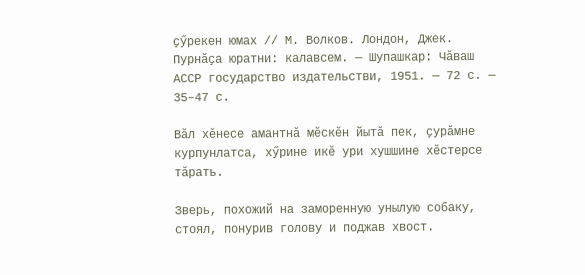ҫӳрекен юмах // М. Волков. Лондон, Джек. Пурнӑҫа юратни: калавсем. — Шупашкар: Чӑваш АССР государство издательстви, 1951. — 72 с. — 35–47 с.

Вӑл хӗнесе амантнӑ мӗскӗн йытӑ пек, ҫурӑмне курпунлатса, хӳрине икӗ ури хушшине хӗстерсе тӑрать.

Зверь, похожий на заморенную унылую собаку, стоял, понурив голову и поджав хвост.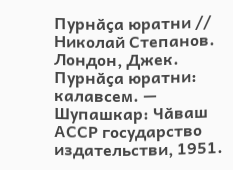Пурнӑҫа юратни // Николай Степанов. Лондон, Джек. Пурнӑҫа юратни: калавсем. — Шупашкар: Чӑваш АССР государство издательстви, 1951.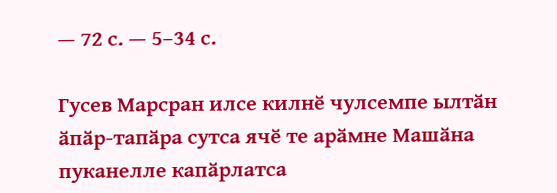— 72 с. — 5–34 с.

Гусев Марсран илсе килнӗ чулсемпе ылтӑн ӑпӑр-тапӑра сутса ячӗ те арӑмне Машӑна пуканелле капӑрлатса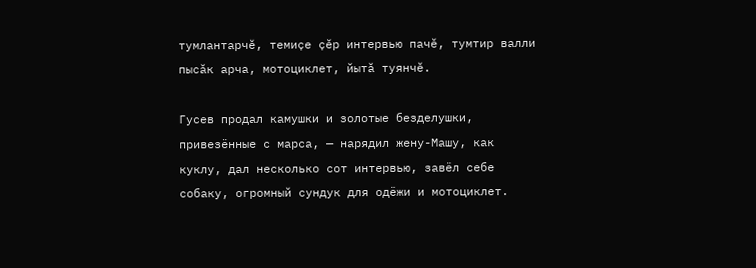тумлантарчӗ, темиҫе ҫӗр интервью пачӗ, тумтир валли пысӑк арча, мотоциклет, йытӑ туянчӗ.

Гусев продал камушки и золотые безделушки, привезённые с марса, — нарядил жену-Машу, как куклу, дал несколько сот интервью, завёл себе собаку, огромный сундук для одёжи и мотоциклет.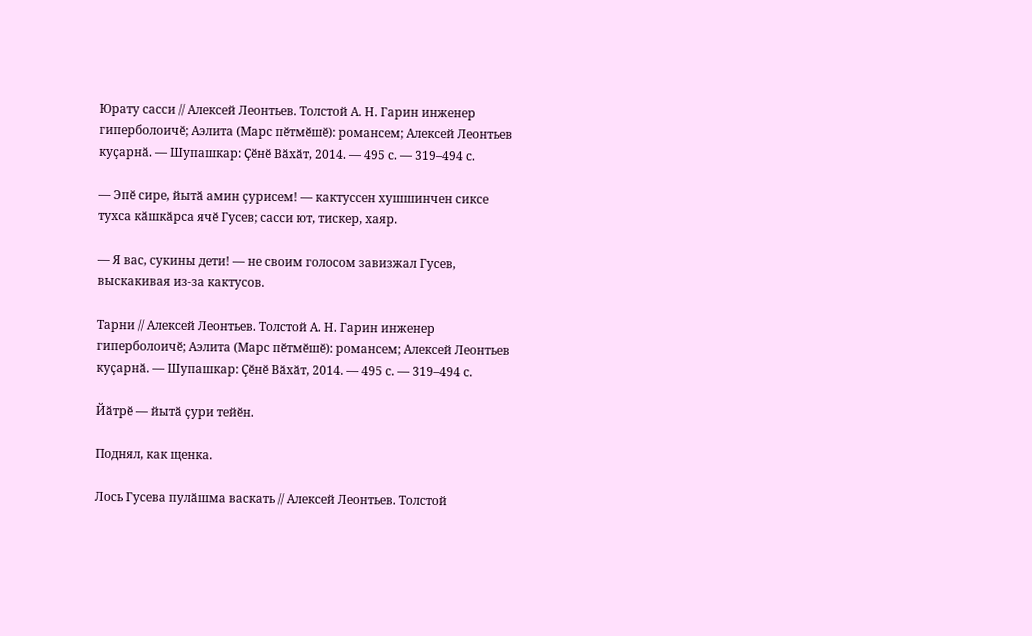Юрату сасси // Алексей Леонтьев. Толстой А. Н. Гарин инженер гиперболоичӗ; Аэлита (Марс пӗтмӗшӗ): романсем; Алексей Леонтьев куҫарнӑ. — Шупашкар: Ҫӗнӗ Вӑхӑт, 2014. — 495 с. — 319–494 с.

— Эпӗ сире, йытӑ амин ҫурисем! — кактуссен хушшинчен сиксе тухса кӑшкӑрса ячӗ Гусев; сасси ют, тискер, хаяр.

— Я вас, сукины дети! — не своим голосом завизжал Гусев, выскакивая из-за кактусов.

Тарни // Алексей Леонтьев. Толстой А. Н. Гарин инженер гиперболоичӗ; Аэлита (Марс пӗтмӗшӗ): романсем; Алексей Леонтьев куҫарнӑ. — Шупашкар: Ҫӗнӗ Вӑхӑт, 2014. — 495 с. — 319–494 с.

Йӑтрӗ — йытӑ ҫури тейӗн.

Поднял, как щенка.

Лось Гусева пулӑшма васкать // Алексей Леонтьев. Толстой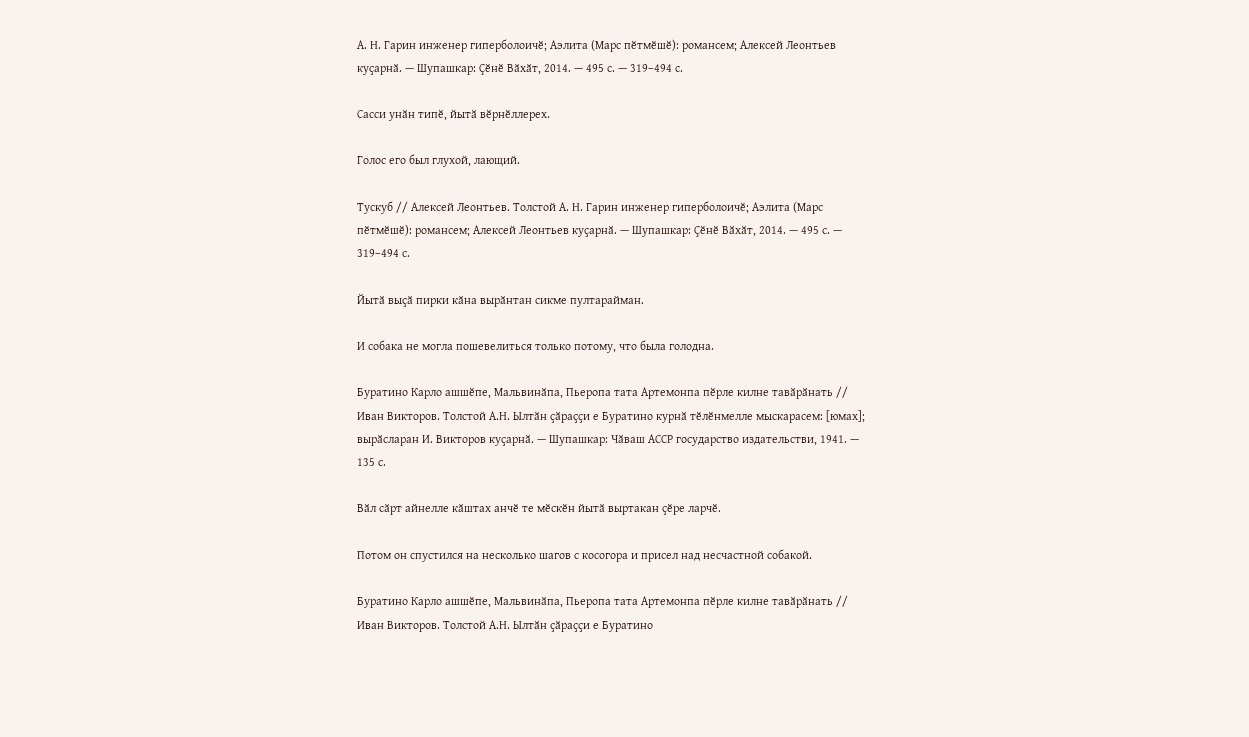А. Н. Гарин инженер гиперболоичӗ; Аэлита (Марс пӗтмӗшӗ): романсем; Алексей Леонтьев куҫарнӑ. — Шупашкар: Ҫӗнӗ Вӑхӑт, 2014. — 495 с. — 319–494 с.

Сасси унӑн типӗ, йытӑ вӗрнӗллерех.

Голос его был глухой, лающий.

Тускуб // Алексей Леонтьев. Толстой А. Н. Гарин инженер гиперболоичӗ; Аэлита (Марс пӗтмӗшӗ): романсем; Алексей Леонтьев куҫарнӑ. — Шупашкар: Ҫӗнӗ Вӑхӑт, 2014. — 495 с. — 319–494 с.

Йытӑ выҫӑ пирки кӑна вырӑнтан сикме пултарайман.

И собака не могла пошевелиться только потому, что была голодна.

Буратино Карло ашшӗпе, Мальвинӑпа, Пьеропа тата Артемонпа пӗрле килне тавӑрӑнать // Иван Викторов. Толстой А.Н. Ылтӑн ҫӑраҫҫи е Буратино курнӑ тӗлӗнмелле мыскарасем: [юмах]; вырӑсларан И. Викторов куҫарнӑ. — Шупашкар: Чӑваш АССР государство издательстви, 1941. — 135 с.

Вӑл сӑрт айнелле кӑштах анчӗ те мӗскӗн йытӑ выртакан ҫӗре ларчӗ.

Потом он спустился на несколько шагов с косогора и присел над несчастной собакой.

Буратино Карло ашшӗпе, Мальвинӑпа, Пьеропа тата Артемонпа пӗрле килне тавӑрӑнать // Иван Викторов. Толстой А.Н. Ылтӑн ҫӑраҫҫи е Буратино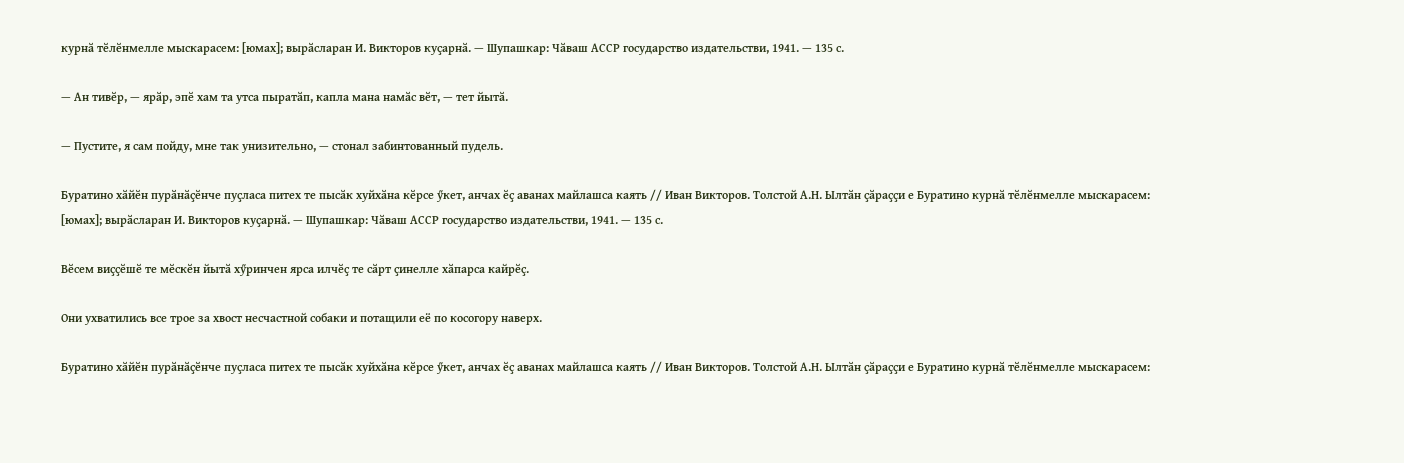курнӑ тӗлӗнмелле мыскарасем: [юмах]; вырӑсларан И. Викторов куҫарнӑ. — Шупашкар: Чӑваш АССР государство издательстви, 1941. — 135 с.

— Ан тивӗр, — ярӑр, эпӗ хам та утса пыратӑп, капла мана намӑс вӗт, — тет йытӑ.

— Пустите, я сам пойду, мне так унизительно, — стонал забинтованный пудель.

Буратино хӑйӗн пурӑнӑҫӗнче пуҫласа питех те пысӑк хуйхӑна кӗрсе ӳкет, анчах ӗҫ аванах майлашса каять // Иван Викторов. Толстой А.Н. Ылтӑн ҫӑраҫҫи е Буратино курнӑ тӗлӗнмелле мыскарасем: [юмах]; вырӑсларан И. Викторов куҫарнӑ. — Шупашкар: Чӑваш АССР государство издательстви, 1941. — 135 с.

Вӗсем виҫҫӗшӗ те мӗскӗн йытӑ хӳринчен ярса илчӗҫ те сӑрт ҫинелле хӑпарса кайрӗҫ.

Они ухватились все трое за хвост несчастной собаки и потащили её по косогору наверх.

Буратино хӑйӗн пурӑнӑҫӗнче пуҫласа питех те пысӑк хуйхӑна кӗрсе ӳкет, анчах ӗҫ аванах майлашса каять // Иван Викторов. Толстой А.Н. Ылтӑн ҫӑраҫҫи е Буратино курнӑ тӗлӗнмелле мыскарасем: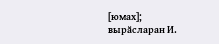[юмах]; вырӑсларан И.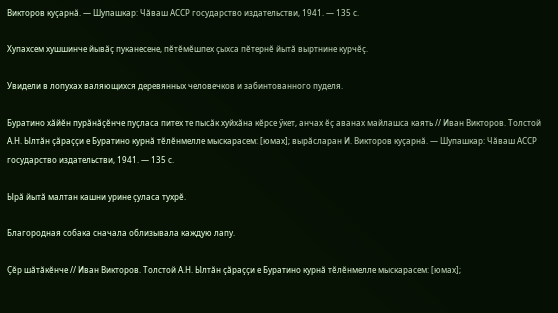Викторов куҫарнӑ. — Шупашкар: Чӑваш АССР государство издательстви, 1941. — 135 с.

Хупахсем хушшинче йывӑҫ пуканесене, пӗтӗмӗшпех ҫыхса пӗтернӗ йытӑ выртнине курчӗҫ.

Увидели в лопухах валяющихся деревянных человечков и забинтованного пуделя.

Буратино хӑйӗн пурӑнӑҫӗнче пуҫласа питех те пысӑк хуйхӑна кӗрсе ӳкет, анчах ӗҫ аванах майлашса каять // Иван Викторов. Толстой А.Н. Ылтӑн ҫӑраҫҫи е Буратино курнӑ тӗлӗнмелле мыскарасем: [юмах]; вырӑсларан И. Викторов куҫарнӑ. — Шупашкар: Чӑваш АССР государство издательстви, 1941. — 135 с.

Ырӑ йытӑ малтан кашни урине ҫуласа тухрӗ.

Благородная собака сначала облизывала каждую лапу.

Ҫӗр шӑтӑкӗнче // Иван Викторов. Толстой А.Н. Ылтӑн ҫӑраҫҫи е Буратино курнӑ тӗлӗнмелле мыскарасем: [юмах];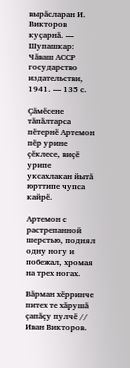вырӑсларан И. Викторов куҫарнӑ. — Шупашкар: Чӑваш АССР государство издательстви, 1941. — 135 с.

Ҫӑмӗсене тӑпӑлтарса пӗтернӗ Артемон пӗр урине ҫӗклесе, виҫӗ урипе уксахлакан йытӑ юрттипе чупса кайрӗ.

Артемон с растрепанной шерстью, поднял одну ногу и побежал, хромая на трех ногах.

Вӑрман хӗрринче питех те хӑрушӑ ҫапӑҫу пулчӗ // Иван Викторов.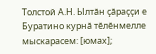Толстой А.Н. Ылтӑн ҫӑраҫҫи е Буратино курнӑ тӗлӗнмелле мыскарасем: [юмах];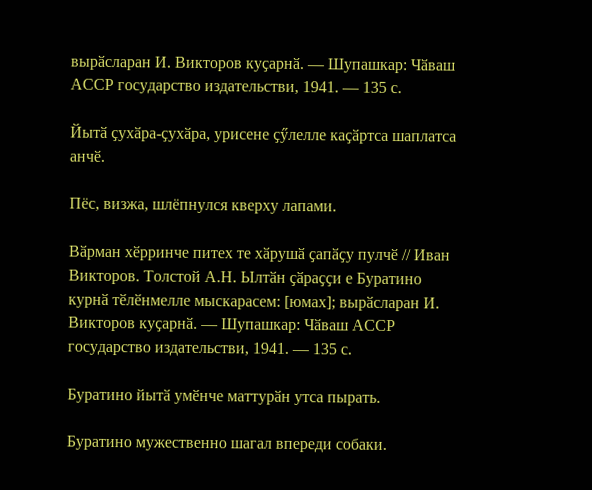вырӑсларан И. Викторов куҫарнӑ. — Шупашкар: Чӑваш АССР государство издательстви, 1941. — 135 с.

Йытӑ ҫухӑра-ҫухӑра, урисене ҫӳлелле каҫӑртса шаплатса анчӗ.

Пёс, визжа, шлёпнулся кверху лапами.

Вӑрман хӗрринче питех те хӑрушӑ ҫапӑҫу пулчӗ // Иван Викторов. Толстой А.Н. Ылтӑн ҫӑраҫҫи е Буратино курнӑ тӗлӗнмелле мыскарасем: [юмах]; вырӑсларан И. Викторов куҫарнӑ. — Шупашкар: Чӑваш АССР государство издательстви, 1941. — 135 с.

Буратино йытӑ умӗнче маттурӑн утса пырать.

Буратино мужественно шагал впереди собаки.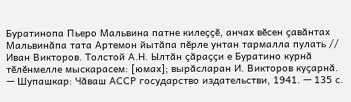Буратинопа Пьеро Мальвина патне килеҫҫӗ, анчах вӗсен ҫавӑнтах Мальвинӑпа тата Артемон йытӑпа пӗрле унтан тармалла пулать // Иван Викторов. Толстой А.Н. Ылтӑн ҫӑраҫҫи е Буратино курнӑ тӗлӗнмелле мыскарасем: [юмах]; вырӑсларан И. Викторов куҫарнӑ. — Шупашкар: Чӑваш АССР государство издательстви, 1941. — 135 с.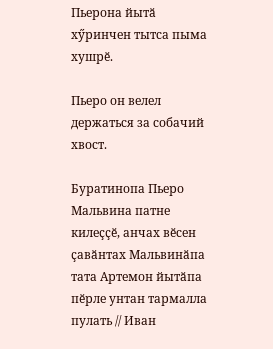Пьерона йытӑ хӳринчен тытса пыма хушрӗ.

Пьеро он велел держаться за собачий хвост.

Буратинопа Пьеро Мальвина патне килеҫҫӗ, анчах вӗсен ҫавӑнтах Мальвинӑпа тата Артемон йытӑпа пӗрле унтан тармалла пулать // Иван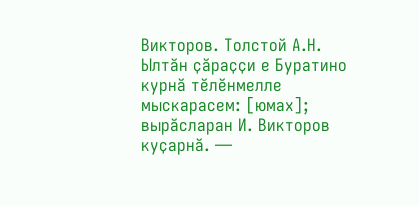Викторов. Толстой А.Н. Ылтӑн ҫӑраҫҫи е Буратино курнӑ тӗлӗнмелле мыскарасем: [юмах]; вырӑсларан И. Викторов куҫарнӑ. —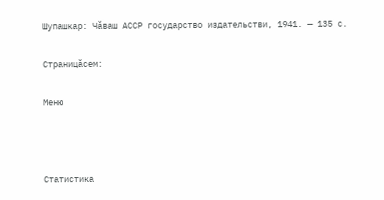Шупашкар: Чӑваш АССР государство издательстви, 1941. — 135 с.

Страницăсем:

Меню



Статистика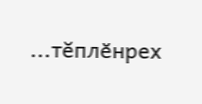...тĕплӗнрех